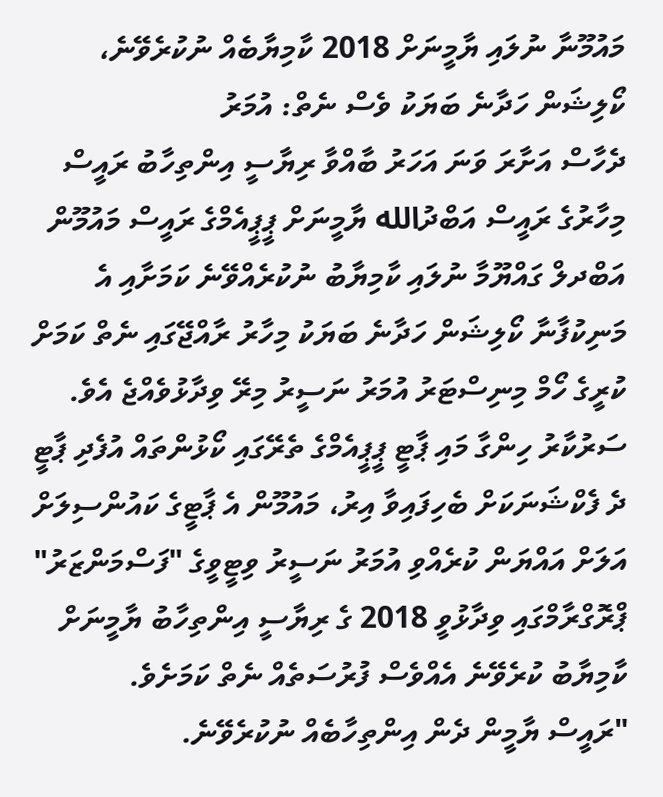މައުމޫނާ ނުލައި ޔާމީނަށް 2018 ކާމިޔާބެއް ނުކުރެވޭނެ، ކޯލިޝަން ހަދާނެ ބަޔަކު ވެސް ނެތް: އުމަރު
ދެހާސް އަށާރަ ވަނަ އަހަރު ބާއްވާ ރިޔާސީ އިންތިހާބު ރައީސް މިހާރުގެ ރައީސް އަބްދުالله ޔާމީނަށް ޕީޕީއެމްގެ ރައީސް މައުމޫން އަބްދލް ގައްޔޫމާ ނުލައި ކާމިޔާބު ނުކުރެއްވޭނެ ކަމަށާއި އެ މަނިކުފާނާ ކޯލިޝަން ހަދާނެ ބަޔަކު މިހާރު ރާއްޖޭގައި ނެތް ކަމަށް ކުރީގެ ހޯމް މިނިސްޓަރު އުމަރު ނަސީރު މިރޭ ވިދާޅުވެއްޖެ އެވެ.
ސަރުކާރު ހިންގާ މައި ޕާޓީ ޕީޕީއެމްގެ ތެރޭގައި ކޯޅުންތައް އުފެދި ޕާޓީ ދެ ފެކްޝަނަކަށް ބެހިފައިވާ އިރު، މައުމޫން އެ ޕާޓީގެ ކައުންސިލަށް އަލަށް އައްޔަން ކުރެއްވި އުމަރު ނަސީރު ވިޓީވީގެ "ފަސްމަންޒަރު" ޕްރޮގްރާމްގައި ވިދާޅުވީ 2018 ގެ ރިޔާސީ އިންތިހާބު ޔާމީނަށް ކާމިޔާބު ކުރެވޭނެ އެއްވެސް ފުރުސަތެއް ނެތް ކަމަށެވެ.
"ރައީސް ޔާމީން ދެން އިންތިހާބެއް ނުކުރެވޭނެ.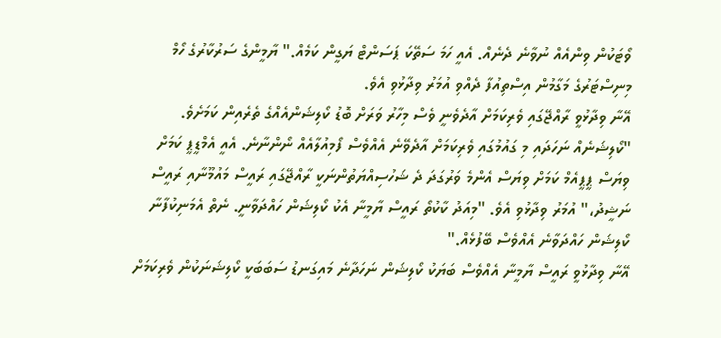ވޯޓަކުން ވިންއެއް ނުވާނެ ދެނެއް. އެއީ ހަމަ ސަތޭކަ ޕަސަންޓް ޔަގީން ކަމެއް." ޔާމީންގެ ސަރުކާރުގެ ހޯމް މިނިސްޓަރުގެ މަގާމުން އިސްތިއުފާ ދެއްވި އުމަރު ވިދާޅުވި އެވެ.
އޭނާ ވިދާޅުވީ ރާއްޖޭގައި ވެރިކަމަށް އާދެވެނީ ވެސް މިހާރު ވަރަށް ބޮޑު ކޯލިޝަންއެއްގެ ތެރެއިން ކަމަށެވެ.
"ކޯލިޝަނެއް ނަހަދައި މި ގައުމުގައި ވެރިކަމަށް އާދެވޭނެ އެއްވެސް ފޯމިއުލާއެއް ނޯންނާނެ. އެއީ އެމްޑީޕީ ކަމަށް ވިޔަސް ޕީޕީއެމް ކަމަށް ވިޔަސް އެންމެ ވަރުގަދަ ދެ ޝަހުސިއްޔަތުންނަކީ ރާއްޖޭގައި ރައީސް މައުމޫނާއި ރައީސް ނަޝީދު،" އުމަރު ވިދާޅުވި އެވެ. "މިއަދު ކާކުތޯ ރައީސް ޔާމީނާ އެކު ކޯލިޝަން ހައްދަވާނީ. ނެތް އެމަނިކުފާނާ ކޯލިޝަން ހައްދަވާނެ އެއްވެސް ބޭފުޅެއް."
އޭނާ ވިދާޅުވީ ރައީސް ޔާމީނާ އެއްވެސް ބަޔަކު ކޯލިޝަން ނަހަދާނެ މައިގަނޑު ސަބަބަކީ ކޯލިޝަނަކުން ވެރިކަމަށް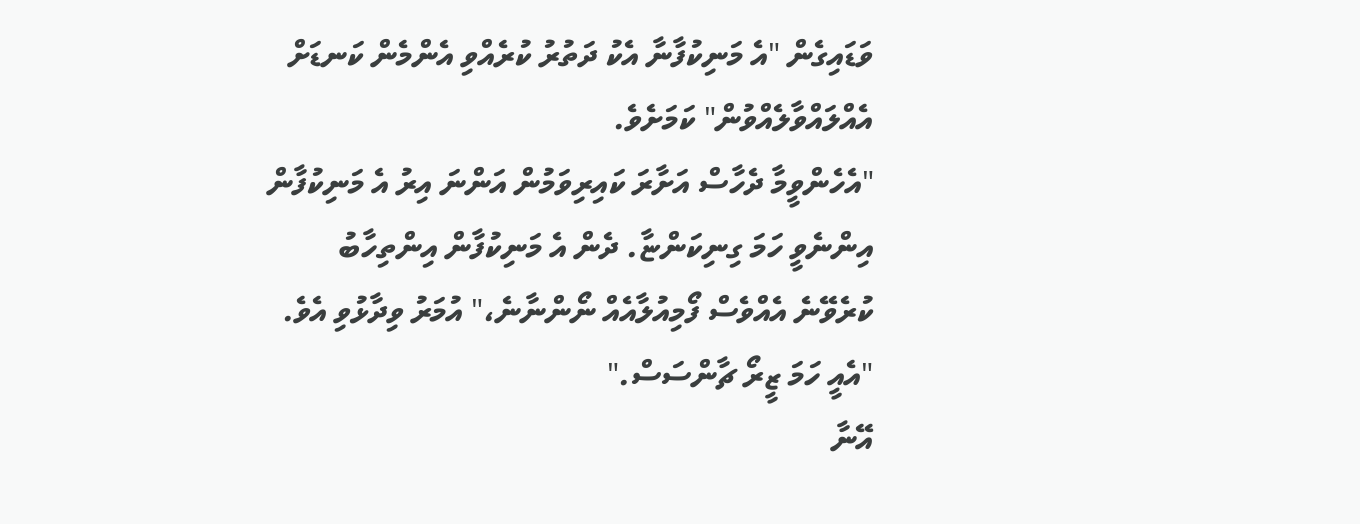ވަޑައިގެން "އެ މަނިކުފާނާ އެކު ދަތުރު ކުރެއްވި އެންމެން ކަނޑަށް އެއްލައްވާލެއްވުން" ކަމަށެވެ.
"އެހެންވީމާ ދެހާސް އަށާރަ ކައިރިވަމުން އަންނަ އިރު އެ މަނިކުފާން އިންނެވީ ހަމަ ގިނިކަންޏާ. ދެން އެ މަނިކުފާން އިންތިހާބު ކުރެވޭނެ އެއްވެސް ފޯމިއުލާއެއް ނޯންނާނެ،" އުމަރު ވިދާޅުވި އެވެ. "އެއީ ހަމަ ޒީރޯ ޗާންސަސް."
އޭނާ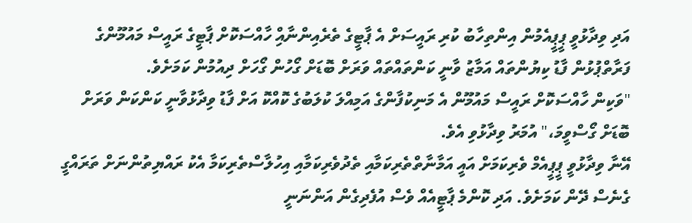އަދި ވިދާޅުވީ ޕީޕީއެމުން އިންތިހާބު ކުރި ރައީސަށް އެ ޕާޓީގެ ތެރެއިންނާއްި ހާއްސަކޮށް ޕާޓީގެ ރައީސް މައުމޫންގެ ފަރާތްޕުޅުން ފާޑު ކިޔުންތައް އަމާޒު ވާނީ ކަންތައްތައް ވަރަށް ބޮޑަށް ގޯހުން ގޯހަށް ދިއުމުން ކަމަށެވެ.
"ވަކިން ހާއްސަކޮށް ރައީސް މައުމޫން އެ މަނިކުފާންގެ އަމިއްލަ ކުލަބުގެ ކޮއްކޮ އަށް ފާޑު ވިދާޅުވާނީ ކަންކަން ވަރަށް ބޮޑަށް ގޯސްވީމަ،" އުމަރު ވިދާޅުވި އެވެ.
އޭނާ ވިދާޅުވީ ޕީޕީއެމް ވެރިކަމަށް އައީ އަމާނާތްތެރިކަމާއި ތެދުވެރިކަމާއި އިހުލާސްތެރިކަމާ އެކު ރައްޔިތުންނަށް ތަރައްގީ ގެނެސް ދޭން ކަމަށެވެ. އަދި ކޮންމެ ޕާޓީއެއް ވެސް އުފެދިގެން އަންނަނީ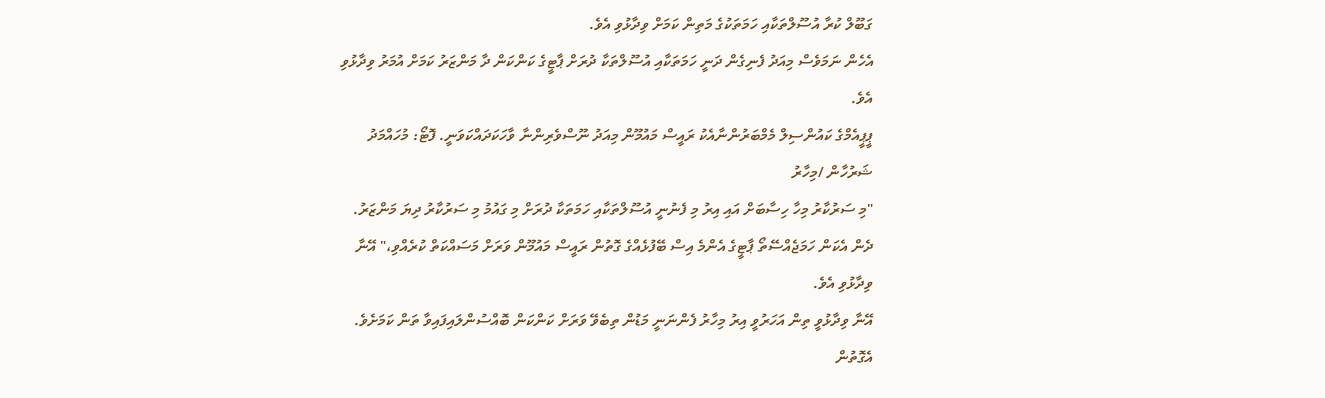ގަބޫލް ކުރާ އުސޫލްތަކާއި ހަމަތަކުގެ މަތިން ކަމަށް ވިދާޅުވި އެވެ.
އެހެން ނަމަވެސް މިއަދު ފެނިގެން ދަނީ ހަމަތަކާއި އުސޫލްތަކާ ދުރަށް ޕާޓީގެ ކަންކަން ދާ މަންޒަރު ކަމަށް އުމަރު ވިދާޅުވި އެވެ.
ޕީޕީއެމްގެ ކައުންސިލް މެމްބަރުންނާއެކު ރައީސް މައުމޫން މިއަދު ނޫސްވެރިންނާ ވާހަކަދައްކަވަނީ. ފޮޓޯ: މުހައްމަދު ޝަރުހާން /މިހާރު
"މި ސަރުކާރު މިހާ ހިސާބަށް އައި އިރު މި ފެނުނީ އުސޫލްތަކާއި ހަމަތަކާ ދުރަށް މި ގައުމު މި ސަރުކާރު ދިޔަ މަންޒަރު. ދެން އެކަން ހަމަޖެއްސޭތޯ ޕާޓީގެ އެންމެ އިސް ބޭފުޅެއްގެ ގޮތުން ރައީސް މައުމޫން ވަރަށް މަސައްކަތް ކުރެއްވި،" އޭނާ ވިދާޅުވި އެވެ.
އޭނާ ވިދާޅުވީ ތިން އަހަރުވީ އިރު މިހާރު ފެންނަނީ މަޑުން ތިބެވޭ ވަރަށް ކަންކަން ބޮއްސުންލައިފައިވާ ތަން ކަމަށެވެ. އެގޮތުން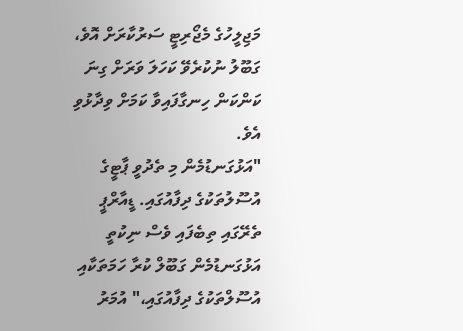މަޖިލީހުގެ މެޖޯރިޓީ ސަރުކާރަށް އޮވެ، ގަބޫލު ނުކުރެވޭ ކަހަލަ ވަރަށް ގިނަ ކަންކަން ހިނގާފައިވާ ކަމަށް ވިދާޅުވި އެވެ.
"އަޅުގަނޑުމެން މި ތެދުވީ ޕާޓީގެ އުސޫލުތަކުގެ ދިފާއުގައި. ޑީއާރްޕީ ތެރޭގައި ތިބެފައި ވެސް ނިކުތީ އަޅުގަނޑުމެން ގަބޫލް ކުރާ ހަމަތަކާއި އުސޫލްތަކުގެ ދިފާއުގައި،" އުމަރު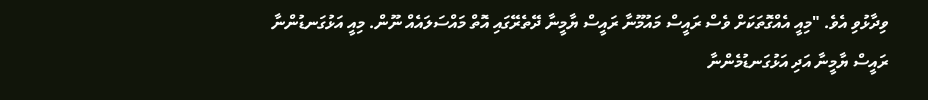ވިދާޅުވި އެވެ. "މިއީ އެއްގޮތަކަށް ވެސް ރައީސް މައުމޫނާ ރައީސް ޔާމީނާ ދޭތެރޭގައި އޮތް މައްސަލައެއް ނޫން. މިއީ އަޅުގަނޑުންނާ ރައީސް ޔާމީނާ އަދި އަޅުގަނޑުމެންނާ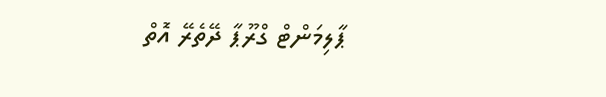ޕާލިމަންޓް ގްރޫޕާ ދޭތެރޭ އޮތް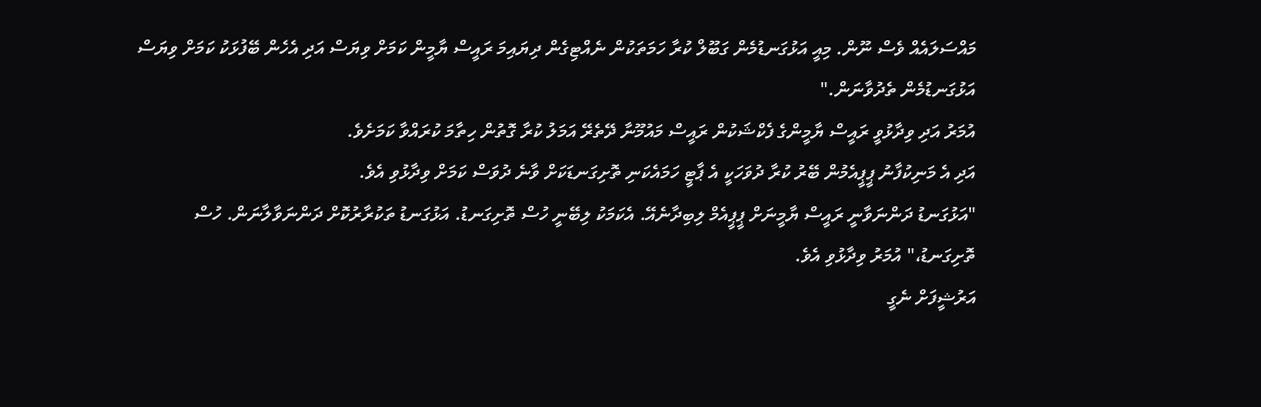މައްސަލައެއް ވެސް ނޫން. މިއީ އަޅުގަނޑުމެން ގަބޫލް ކުރާ ހަމަތަކުން ނެއްޓިގެން ދިޔައިމަ ރައީސް ޔާމީން ކަމަށް ވިޔަސް އަދި އެހެން ބޭފުޅަކު ކަމަށް ވިޔަސް އަޅުގަނޑުމެން ތެދުވާނަން."
އުމަރު އަދި ވިދާޅުވީ ރައީސް ޔާމީންގެ ފެކްޝަކުން ރައީސް މައުމޫނާ ދޭތެރޭ އަމަލު ކުރާ ގޮތުން ހިތާމަ ކުރައްވާ ކަމަށެވެ.
އަދި އެ މަނިކުފާނު ޕީޕީއެމުން ބޭރު ކުރާ ދުވަހަކީ އެ ޕާޓީ ހަމައެކަނި ތޮށިގަނޑަކަށް ވާނެ ދުވަސް ކަމަށް ވިދާޅުވި އެވެ.
"އަޅުގަނޑު ދަންނަވާނީ ރައީސް ޔާމީނަށް ޕީޕީއެމް ލިބިދާނެއޭ. އެކަމަކު ލިބޭނީ ހުސް ތޮށިގަނޑު. އަޅުގަނޑު ތަކުރާރުކޮށް ދަންނަވާލާނަން. ހުސް ތޮށިގަނޑު،" އުމަރު ވިދާޅުވި އެވެ.
އަރުޝީފަށް ނެގީ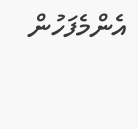އެންމެފަހުން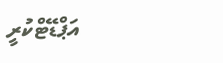އަޕްޑޭޓްކުރީ